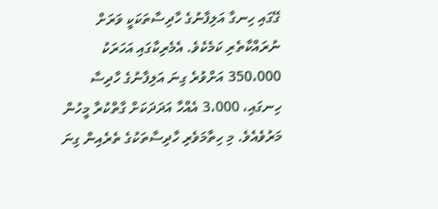ގޭގައި ހިނގާ އަލިފާނުގެ ހާދިސާތަކަކީ ވަރަށް ނުރައްކާތެރި ކަމެކެވެ. އެމެރިކާގައި އަހަރަކު 350،000 އަށްވުރެ ގިނަ އަލިފާނުގެ ހާދިސާ ހިނގައި، 3،000 އެއްހާ އަދަދަކަށް ގާތްކުރާ މީހުން މަރުވެއެވެ. މި ހިތާމަވެރި ހާދިސާތަކުގެ ތެރެއިން ގިނަ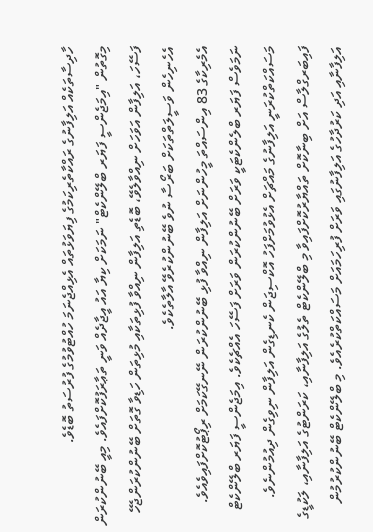ހާދިސާތަކެއް އަލިފާނުގެ ރައްކާތެރިކަމުގެ ފިޔަވަޅުތައް އެޅިއްޖެނަމަ ހުއްޓުވުމުގެ ފުރުސަތު ބޮޑެވެ.
މިގޮތުން "އިމަޖެންސީ ފަޔަރ ބްލޭންކެޓް" ނަމަކަށް ކިޔާ އައު އީޖާދެއް ވަނީ ތަޢާރަފުކޮށްފައެވެ. މިއީ ބޭނުންކުރަން ފަސޭހަ، އަލިފާން އަވަހަށް ނިއްވާލެވޭ، ބޮޑެތި އަލިފާން ނިއްވާ ފުޅިތަކާއި މުޅިތަން ހަޑިވާ ގޮތަށް ބޭނުންކުރަންޖެހޭ އެހެނިހެން ވަސީލަތްތަކަށް ބަރޯސާ ނުވެ ބޭނުންކުރެވޭ އާލާތެކެވެ.
އެމެރިކާގެ 83 އިންސައްތަ މީހުންނަށް އަލިފާން ނިއްވާ ފުޅި ބޭނުންކުރަން ނޭނގޭކަމަށް ރިޕޯޓުކޮށްފައިވެއެވެ. ނަމަވެސް ފަޔަރ ބްލެންކެޓަކީ ވަރަށް ބޭނުންކުރަން ވަރަށް ފަސޭހަ އެއްޗެކެވެ. އިމަޖެންސީ ފަޔަރ ބްލޭންކެޓް މަސައްކަތްކުރަނީ އަލިފާނުގެ މައްޗަށް އެޅުވުމަށްފަހު އޮކްސިޖަން ކެނޑިގެން އަލިފާން ނިވިގެން ދިއުމުންނެވެ.
ފައިބަރގްލާސް އަށް ބިނާކޮށް ތައްޔާރުކޮށްފައިވާ މި ބްލޭންކެޓް ތެލުގެ އަލިފާނާއި، ކަރަންޓުގެ އަލިފާނާއި، ލަކުޑީގެ އަލިފާނާއި އަދި ކަރުދާހުގެ އަލިފާނުގައި ވަރަށް ފުރިހަމައަށް މަސައްކަތްކުރެއެވެ. މި ބްލޭންކެޓް ބޭނުންކުރުމުން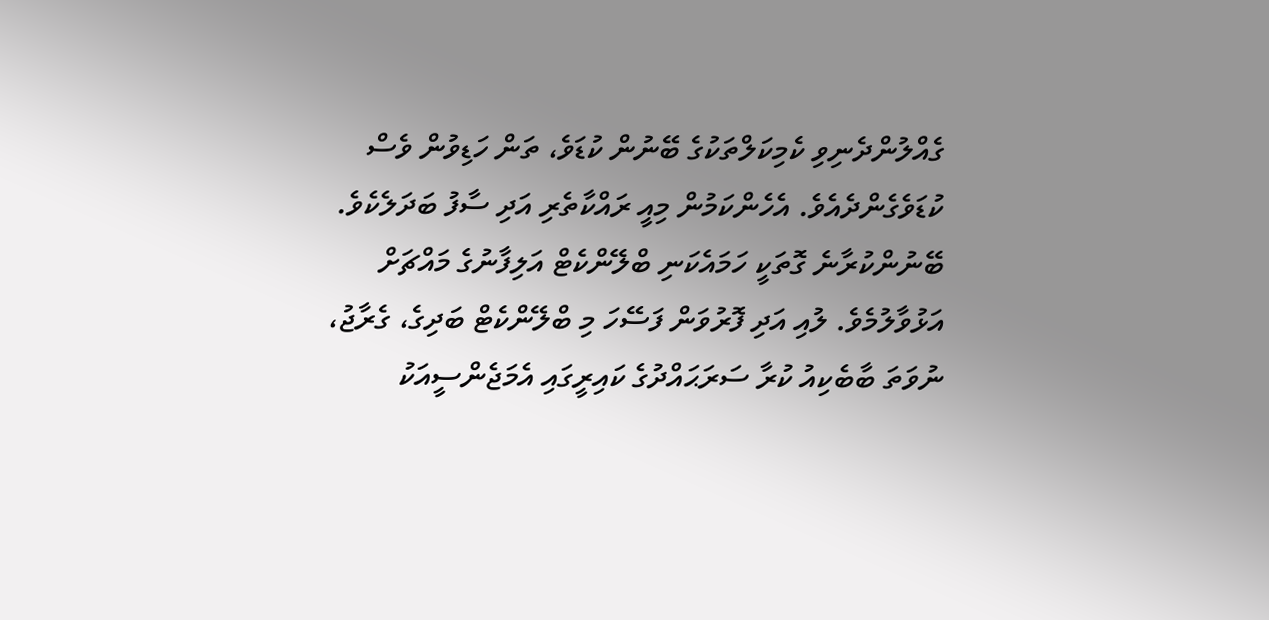ގެއްލުންދެނިވި ކެމިކަލްތަކުގެ ބޭނުން ކުޑަވެ، ތަން ހަޑިވުން ވެސް ކުޑަވެގެންދެއެވެ. އެހެންކަމުން މިއީ ރައްކާތެރި އަދި ސާފު ބަދަލެކެވެ.
ބޭނުންކުރާނެ ގޮތަކީ ހަމައެކަނި ބްލޭންކެޓް އަލިފާނުގެ މައްޗަށް އަޅުވާލުމެވެ. ލުއި އަދި ފޮރުވަން ފަސޭހަ މި ބްލޭންކެޓް ބަދިގެ، ގެރާޖު، ނުވަތަ ބާބެކިއު ކުރާ ސަރަޙައްދުގެ ކައިރީގައި އެމަޖެންސީއަކު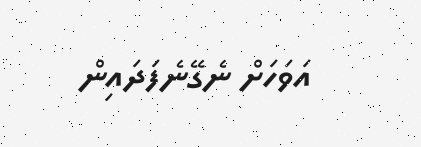އަވަހަށް ނެގޭނެފަދައިން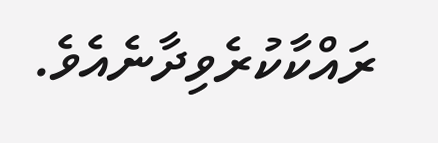ރައްކާކުރެވިދާނެއެވެ.